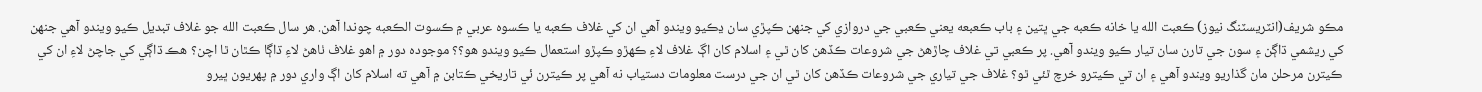مڪو شريف(انٽريسٽنگ نيوز) ڪعبت الله يا خانه ڪعبه جي ڀتين ۽ باب ڪعبعه يعني ڪعبي جي دروازي کي جنهن ڪپڙي سان ڍڪيو ويندو آهي ان کي غلاف ڪعبه يا ڪسوه عربي ۾ ڪسوت الڪعبه چوندا آهن. هر سال ڪعبت الله جو غلاف تبديل ڪيو ويندو آهي جنهن کي ريشمي ڌاڳن ۽ سون جي تارن سان تيار ڪيو ويندو آهي. پر ڪعبي تي غلاف چاڙهڻ جي شروعات ڪڏهن کان ٿي ۽ اسلام کان اڳ غلاف لاءِ ڪهڙو ڪپڙو استعمال ڪيو ويندو هو؟؟ موجوده دور ۾ اهو غلاف ٺاهڻ لاءِ ڌاڳا ڪٿان ٿا اچن؟ هڪ ڌاڳي کي جاچڻ لاءِ ان کي ڪيترن مرحلن مان گذاريو ويندو آهي ۽ ان تي ڪيترو خرچ ٿئي ٿو؟ غلاف جي تياري جي شروعات ڪڏهن کان ٿي ان جي درست معلومات دستياب نه آهي پر ڪيترن ئي تاريخي ڪتابن ۾ آهي ته اسلام کان اڳ واري دور ۾ پهريون ڀيرو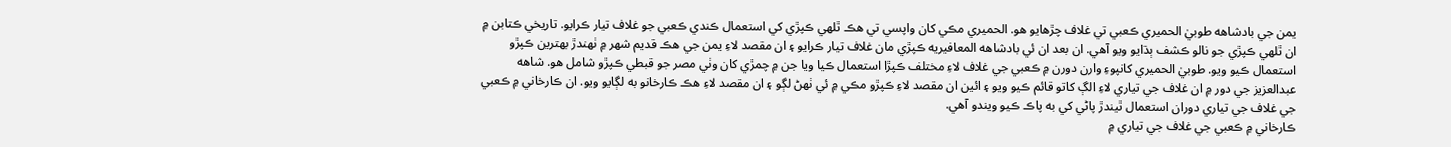يمن جي بادشاهه طوبيٰ الحميري ڪعبي تي غلاف چڙهايو هو. الحميري مڪي کان واپسي تي هڪ ٿلهي ڪپڙي کي استعمال ڪندي ڪعبي جو غلاف تيار ڪرايو. تاريخي ڪتابن ۾ ان ٿلهي ڪپڙي جو نالو ڪشف ٻڌايو ويو آهي. ان بعد ان ئي بادشاهه المعافيريه ڪپڙي مان غلاف تيار ڪرايو ۽ ان مقصد لاءِ يمن جي هڪ قديم شهر ۾ ٺهندڙ بهترين ڪپڙو استعمال ڪيو ويو. طوبيٰ الحميري کانپوءِ وارن دورن ۾ ڪعبي جي غلاف لاءِ مختلف ڪپڙا استعمال ڪيا ويا جن ۾ چمڙي کان وٺي مصر جو قبطي ڪپڙو شامل هو. شاهه عبدالعزيز جي دور ۾ ان غلاف جي تياري لاءِ الڳ کاتو قائم ڪيو ويو ۽ ائين ان مقصد لاءِ ڪپڙو مڪي ۾ ئي ٺهڻ لڳو ۽ ان مقصد لاءِ هڪ ڪارخانو به لڳايو ويو. ان ڪارخاني ۾ ڪعبي جي غلاف جي تياري دوران استعمال ٿيندڙ پاڻي کي به پاڪ ڪيو ويندو آهي.
ڪارخاني ۾ ڪعبي جي غلاف جي تياري ۾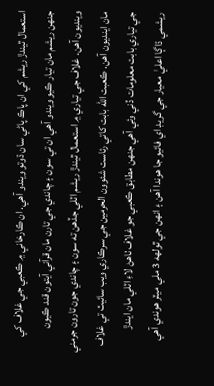استعمال ٿيندڙ ريشم کي ان پاڪ پاڻي سان ڌوتو ويندو آهي. ان ڪارخاني ۾ ڪعبي جي غلاف کي جنهن ريشم مان تيار ڪيو ويندو آهي ان تي سون ۽ چاندي جي تارن مان قرآني آيتون قند ڪيون وينديون آهن. غلاف جي تياري ۾ استعمال ٿيندڙ ريشم اٽلي جڏهن ته سون ۽ چاندي جون تارون جرمني مان اينديون آهن. ڪعبت الله بابت کاتي رئاست شئوون الحرمين جي سرڪاري ويب سائيٽ تي غلاف جي تياري بابت معلومات ڏني وئي آهي جنهن مطابق ڪعبي جو غلاف ٺاهڻ لاءِ اٽلي مان ايندڙ ريشمي ڌاڳا اعليٰ معيار جي گريڊ اي فائيو جا هوندا آهن ۽ انهن جي ٿولهه 3 ملي ميٽر هوندي آهي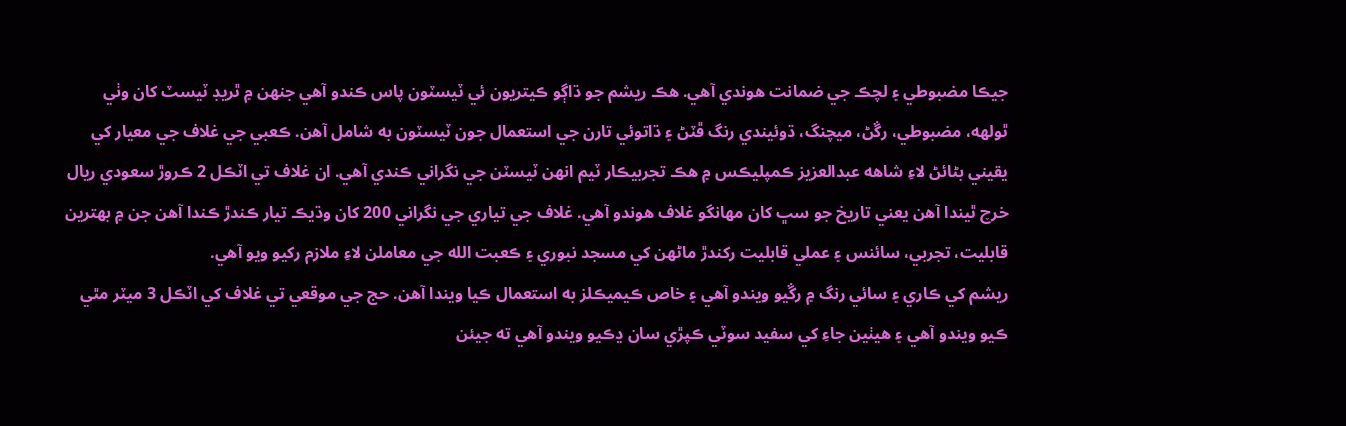جيڪا مضبوطي ۽ لچڪ جي ضمانت هوندي آهي. هڪ ريشم جو ڌاڳو ڪيتريون ئي ٽيسٽون پاس ڪندو آهي جنهن ۾ ٿريڊ ٽيسٽ کان وٺي ٿولهه، مضبوطي، رڱڻ، ميچنگ، ڌوئيندي رنگ ڦٽڻ ۽ ڌاتوئي تارن جي استعمال جون ٽيسٽون به شامل آهن. ڪعبي جي غلاف جي معيار کي يقيني بڻائڻ لاءِ شاهه عبدالعزيز ڪمپليڪس ۾ هڪ تجربيڪار ٽيم انهن ٽيسٽن جي نگراني ڪندي آهي. ان غلاف تي اٽڪل 2 ڪروڙ سعودي ريال خرچ ٿيندا آهن يعني تاريخ جو سڀ کان مهانگو غلاف هوندو آهي. غلاف جي تياري جي نگراني 200 کان وڌيڪ تيار ڪندڙ ڪندا آهن جن ۾ بهترين قابليت، تجربي، سائنس ۽ عملي قابليت رکندڙ ماڻهن کي مسجد نبوري ۽ ڪعبت الله جي معاملن لاءِ ملازم رکيو ويو آهي.
ريشم کي ڪاري ۽ سائي رنگ ۾ رڱيو ويندو آهي ۽ خاص ڪيميڪلز به استعمال ڪيا ويندا آهن. حج جي موقعي تي غلاف کي اٽڪل 3 ميٽر مٿي ڪيو ويندو آهي ۽ هيٺين جاءِ کي سفيد سوٽي ڪپڙي سان ڍڪيو ويندو آهي ته جيئن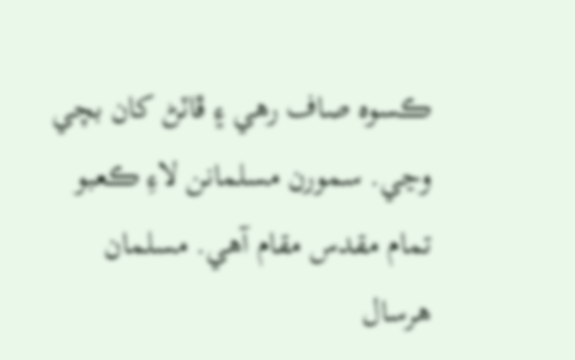ڪسوه صاف رهي ۽ ڦاٽڻ کان بچي وڃي. سمورن مسلمانن لاءِ ڪعبو تمام مقدس مقام آهي. مسلمان هرسال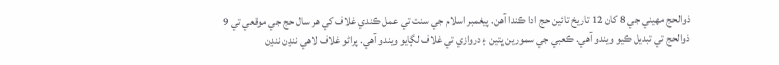ذوالحج مهيني جي 8 کان 12 تاريخ تائين حج ادا ڪندا آهن. پيغمبر اسلام جي سنت تي عمل ڪندي غلاف کي هر سال حج جي موقعي تي 9 ذوالحج تي تبديل ڪيو ويندو آهي. ڪعبي جي سمورين ڀتين ۽ دروازي تي غلاف لڳايو ويندو آهي. پراڻو غلاف لاهي ننڍن ننڍن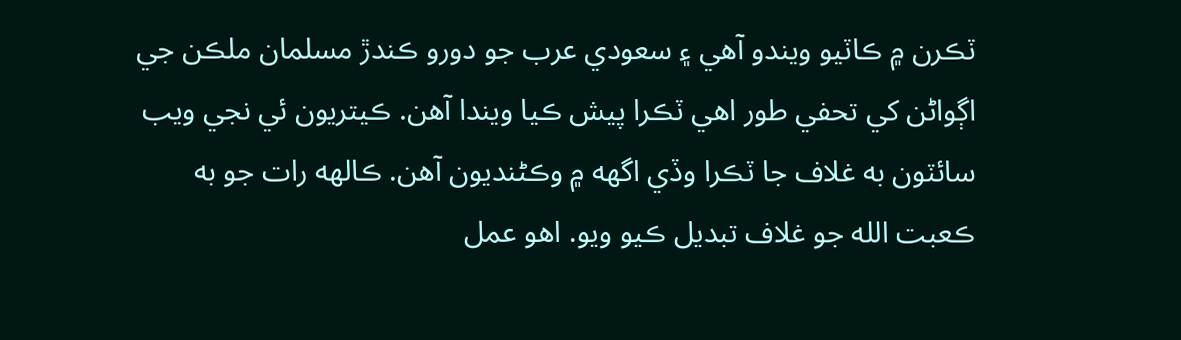ٽڪرن ۾ ڪاٽيو ويندو آهي ۽ سعودي عرب جو دورو ڪندڙ مسلمان ملڪن جي اڳواڻن کي تحفي طور اهي ٽڪرا پيش ڪيا ويندا آهن. ڪيتريون ئي نجي ويب سائٽون به غلاف جا ٽڪرا وڏي اگهه ۾ وڪڻنديون آهن. ڪالهه رات جو به ڪعبت الله جو غلاف تبديل ڪيو ويو. اهو عمل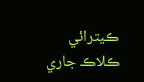ڪيترائي ڪلاڪ جاري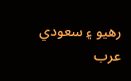رهيو ۽ سعودي عرب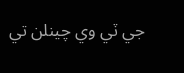جي ٽي وي چينلن تي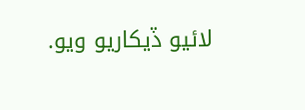لائيو ڏيکاريو ويو.